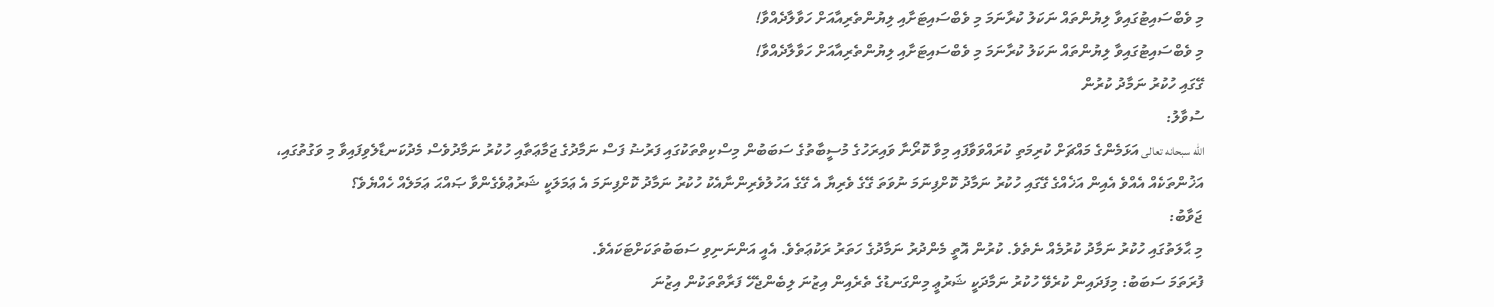މި ވެބްސައިޓުގައިވާ ލިޔުންތައް ނަކަލު ކުރާނަމަ މި ވެބްސައިޓަށާއި ލިޔުންތެރިއާއަށް ހަވާލާދެއްވާ!
މި ވެބްސައިޓުގައިވާ ލިޔުންތައް ނަކަލު ކުރާނަމަ މި ވެބްސައިޓަށާއި ލިޔުންތެރިއާއަށް ހަވާލާދެއްވާ!
ގޭގައި ހުކުރު ނަމާދު ކުރުން
ސުވާލު:
الله سبحانه تعالى އަޅަމެންގެ މައްޗަށް ކުރިމަތި ކުރައްވަވާފައި މިވާ ކޮރޯނާ ވައިރަހުގެ މުސީބާތުގެ ސަބަބުން މިސްކިތްތަކުގައި ފަރުޟު ފަސް ނަމާދުގެ ޖަމާޢަތާއި ހުކުރު ނަމާދުވެސް މެދުކަނޑާލެވިފައިވާ މި ވަގުތުގައި، އަޚުންތަކެއް އެއްވެ އެއިން އަޚެއްގެ ގޭގައި ހުކުރު ނަމާދު ކޮށްފިނަމަ ނުވަތަ ގޭގެ ވެރިޔާ އެ ގޭގެ އަހުލުވެރިންނާއެކު ހުކުރު ނަމާދު ކޮށްފިނަމަ އެ ޢަމަލަކީ ޝަރުޢުވެގެންވާ ޞައްޙަ ޢަމަލެއް ހެއްޔެވެ؟
ޖަވާބު:
މި ޙާލަތުގައި ހުކުރު ނަމާދު ކުރުމެއް ނެތެވެ. ކުރުން އޮތީ މެންދުރު ނަމާދުގެ ހަތަރު ރަކުޢަތެވެ. އެއީ އަންނަނިވި ސަބަބުތަކަށްޓަކައެވެ.
ފުރަތަމަ ސަބަބު: މިފަދައިން ކުރެވޭ ހުކުރު ނަމާދަކީ ޝަރުޢީ މިންގަނޑުގެ ތެރެއިން އިޒުނަ ލިބެންޖެހޭ ފަރާތްތަކުން އިޒުނަ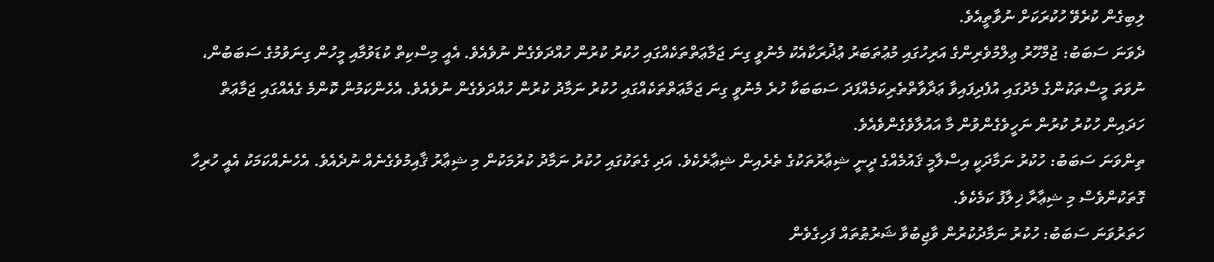ލިބިގެން ކުރެވޭ ހުކުރަކަށް ނުވާތީއެވެ.
ދެވަނަ ސަބަބު: ޖުމްހޫރު ޢިލްމުވެރިންގެ އަރިހުގައި މުޢުތަބަރު ޢުޛުރަކާއެކު މެނުވީ ގިނަ ޖަމާޢަތްތަކެއްގައި ހުކުރު ކުރުން ހުއްދަވެގެން ނުވެއެވެ. އެއީ މިސްކިތް ކުޑަވުމާއި މީހުން ގިނަވުމުގެ ސަބަބުން، ނުވަތަ މީސްތަކުންގެ މެދުގައި އުފެދިފައިވާ ޢަދާވާތްތެރިކަމެއްފަދަ ސަބަބަކާ ހުރެ މެނުވީ ގިނަ ޖަމާޢަތްތަކެއްގައި ހުކުރު ނަމާދު ކުރުން ހުއްދަވެގެން ނުވެއެވެ. އެހެންކަމުން ކޮންމެ ގެއެއްގައި ޖަމާޢަތް ހަދައިން ހުކުރު ކުރުން ނަހީވެގެންވުން މާ އައުލާވެގެންވެއެވެ.
ތިންވަނަ ސަބަބު: ހުކުރު ނަމާދަކީ އިސްލާމީ ޤައުމެއްގެ ދީނީ ޝިޢާރުތަކުގެ ތެރެއިން ޝިޢާރެކެވެ. އަދި ގެތަކުގައި ހުކުރު ނަމާދު ކުރުމަކުން މި ޝިޢާރު ޤާއިމުވެގެނެއް ނުދެއެވެ. އެހެނެއްކަމަކު އެއީ ހުރިހާ ގޮތަކުންވެސް މި ޝިޢާރާ ޚިލާފު ކަމެކެވެ.
ހަތަރުވަނަ ސަބަބު: ހުކުރު ނަމާދުކުރުން ވާޖިބުވާ ޝަރުޠުތައް ފަހިގެވެން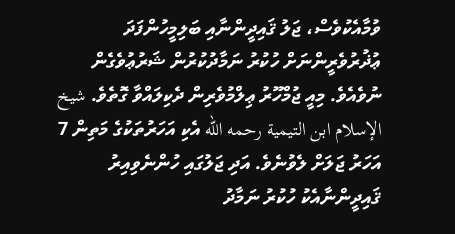ވުމާއެކުވެސް، ޖަލު ޤައިދީންނާއި ބަލިމީހުންފަދަ ޢުޛުރުވެރީންނަށް ހުކުރު ނަމާދުކުރުން ޝަރުޢުވެގެން ނުވެއެވެ. މިއީ ޖުމްހޫރު ޢިލްމުވެރިން ދެކިލައްވާ ގޮތެވެ. شيخ الإسلام ابن التيمية رحمه الله އެކި އަހަރުތަކުގެ މަތިން 7 އަހަރު ޖަލަށް ލެވުނެވެ. އަދި ޖަލުގައި ހުންނެވިއިރު ޤައިދީންނާއެކު ހުކުރު ނަމާދު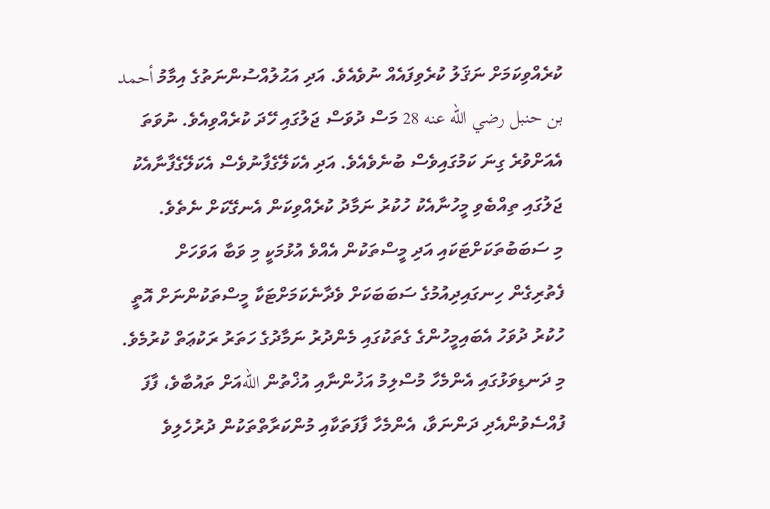ކުރެއްވިކަމަށް ނަޤަލު ކުރެވިފައެއް ނުވެއެވެ. އަދި އަޙުލުއްސުންނަތުގެ އިމާމު أحمد بن حنبل رضي الله عنه 28 މަސް ދުވަސް ޖަލުގައި ހޭދަ ކުރެއްވިއެވެ. ނުވަތަ އެއަށްވުރެ ގިނަ ކަމުގައިވެސް ބުނެވެއެވެ. އަދި އެކަލޭގެފާނުވެސް އެކަލޭގެފާނާއެކު ޖަލުގައި ތިއްބެވި މީހުނާއެކު ހުކުރު ނަމާދު ކުރެއްވިކަން އެނގޭކަށް ނެތެވެ.
މި ސަބަބުތަކަށްޓަކައި އަދި މީސްތަކުން އެއްވެ އުޅުމަކީ މި ވަބާ އަވަހަށް ފެތުރިގެން ހިނގައިދިއުމުގެ ސަބަބަކަށް ވެދާނެކަމަށްޓަކާ މީސްތަކުންނަށް އޮތީ ހުކުރު ދުވަހު އެބައިމީހުންގެ ގެތަކުގައި މެންދުރު ނަމާދުގެ ހަތަރު ރަކުޢަތް ކުރުމެވެ.
މި ދަނޑިވަޅުގައި އެންމެހާ މުސްލިމު އަޚުންނާއި އުޚްތުން اللهއަށް ތައުބާވެ، ފާފަ  ފުއްސެވުންއެދި ދަންނަވާ، އެންމެހާ ފާފަތަކާއި މުންކަރާތްތަކުން ދުރުހެލިވެ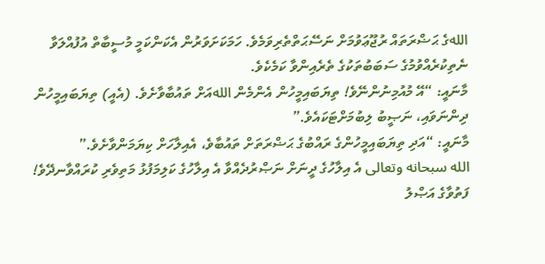اللهގެ ޙަޟްރަތައް ރުޖޫޢަވުމަށް ނަސޭޙަތްތެރިވަމެވެ. ހަމަކަށަވަރުން އެކަންކަމީ މުސީބާތް އުފުއްލަވާ ނެތިކުރެއްވުމުގެ ސަބަބުތަކުގެ ތެރެއިންވާ ކަމެކެވެ.
މާނައީ: “އޭ މުއުމިނުންނޭވެ! ތިޔަބައިމީހުން އެންމެން اللهއަށް ތައުބާވާށެވެ. (އެއީ) ތިޔަބައިމީހުން ދިންނަވައި، ނަޞީބު ލިބުމަށްޓަކައެވެ.”
މާނައީ: “އަދި ތިޔަބައިމީހުންގެ ރައްބުގެ ޙަޟްރަތަށް ތައުބާވެ، އެއިލާހަށް ކިޔަމަންވާށެވެ.”
الله سبحانه وتعالى އެ އިލާހުގެ ދީނަށް ނަޞްރުދެއްވާ އެ އިލާހުގެ ކަލިމަފުޅު މަތިވެރި ކުރައްވާނދޭވެ!
ފަތުވާގެ އަޞްލު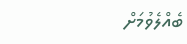ބެއްލެވުމަށް